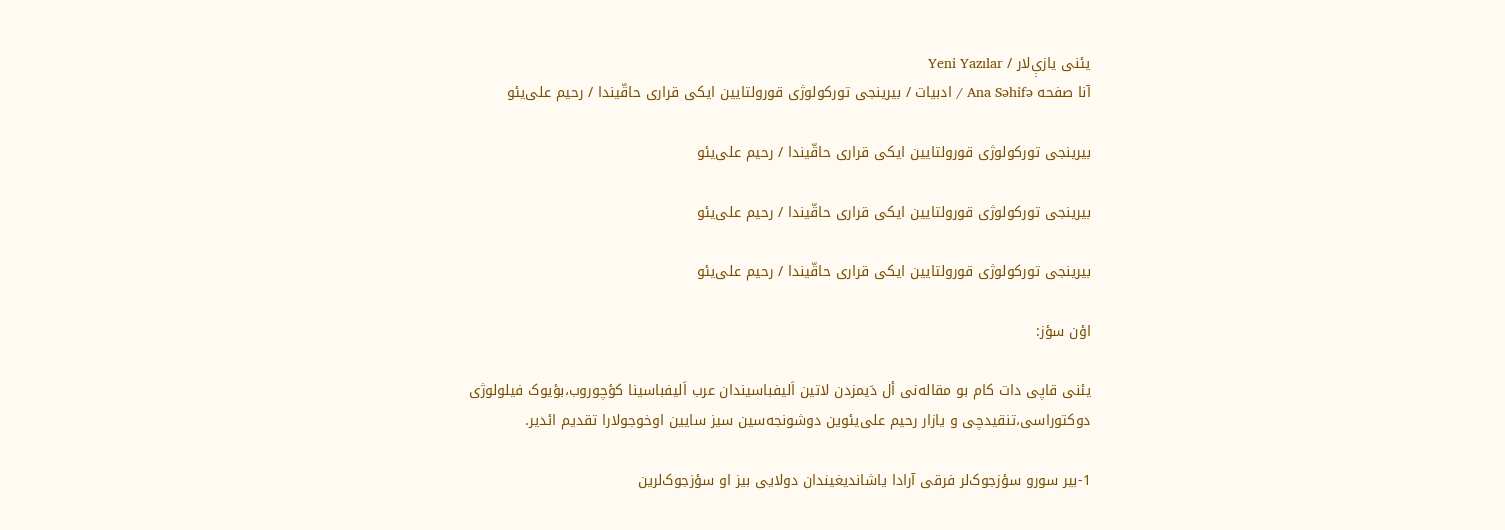یئنی یازې‌لار / Yeni Yazılar
آنا صفحه Ana Səhifə / ادبیات / بیرینجی تورکولوژی قورولتایین ایکی قراری حاقّیندا / رحیم علی‌یئو

بیرینجی تورکولوژی قورولتایین ایکی قراری حاقّیندا / رحیم علی‌یئو

بیرینجی تورکولوژی قورولتایین ایکی قراری حاقّیندا / رحیم علی‌یئو

بیرینجی تورکولوژی قورولتایین ایکی قراری حاقّیندا / رحیم علی‌یئو

اؤن سؤز:

یئنی قاپی دات کام بو مقاله‌نی أل دَیمزدن لاتین اَلیفباسیندان عرب اَلیفباسینا کؤچوروب،بؤیوک فیلولوژی دوکتوراسی،تنقیدچی و یازار رحیم علی‌یئوین دوشونجه‌سین سیز سایین اوخوجولارا تقدیم ائدیر.

1-بیر سورو سؤزجوک‌لر فرقی آرادا یاشاندیغیندان دولایی بیز او سؤزجوک‌لرین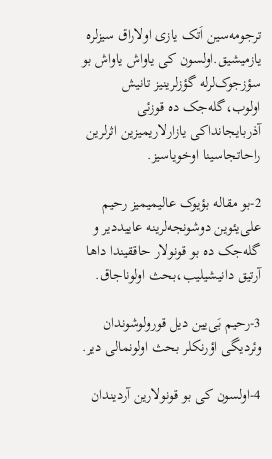ترجومه‌سین اَتک یازی اولاراق سیزلره یازمیشیق.اولسون کی یاواش یاواش بو سؤزجوک‌لرله گؤزلرینیز تانیش اولوب،گله‌جک ده قوزئی آذربایجانداکی یازارلاریمیزین اثرلرین راحاتجاسینا اوخویاسیز.

2-بو مقاله بؤیوک عالیمیمیز رحیم علی‌یئوین دوشونجه‌لرینه عاییددیر و گله‌جک ده بو قونولار حاققیندا داها آرتیق دانیشیلیب،بحث اولوناجاق.

3-رحیم بَی‌یین دیل قورولوشوندان وئردیگی اؤرنکلر بحث اولونمالی دیر.

4-اولسون کی بو قونولارین آردیندان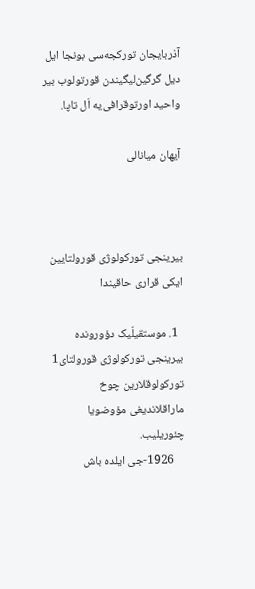آذربایجان تورکجه‌سی بونجا ایل دیل گرگین‌لیگیندن قورتولوب بیر واحید اورتوقرافی‌یه اَل تاپا.

آیهان میانالی



بیرینجی تورکولوژی قورولتایین ایکی قراری حاقیندا

  1. موستقیلّیک دؤورونده بیرینجی تورکولوژی قورولتای1 تورکولوقلارین چوخ ماراقلاندیغی مؤوضویا چئوریلیب.
    1926-جی ایلده باش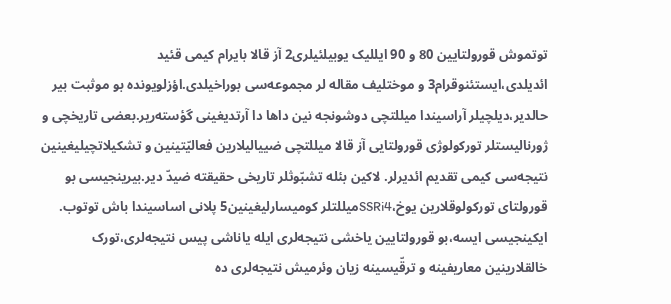توتموش قورولتایین 80 و 90 ایللیک یوبیلئیلری2 آز قالا بایرام کیمی قئید ائدیلدی،ایستئنوقرام3 و موختلیف مقاله لر مجموعه‌سی بوراخیلدی.اؤزلویونده بو موثبت بیر حالدیر،دیلچیلر آراسیندا میللتچی دوشونجه نین داها دا آرتدیغینی گؤسته‌‌ریر.بعضی تاریخچی و ژورنالیستلر تورکولوژی قورولتایی آز قالا میللتچی ضییالیلارین فعالیّتینین و تشکیلاتچیلیغینین نتیجه‌سی کیمی تقدیم ائدیرلر. لاکین بئله تشبّوثلر تاریخی حقیقته ضیدّ دیر.بیرینجیسی بو قورولتای تورکولوقلارین یوخ،SSRi4میللتلر کومیسارلیغینین5 پلانی اساسیندا باش توتوب. ایکینجیسی ایسه،بو قورولتایین یاخشی نتیجه‌لری ایله یاناشی پیس نتیجه‌لری،تورک خالقلارینین معاریفینه و ترقّیسینه زیان وئرمیش نتیجه‌لری ده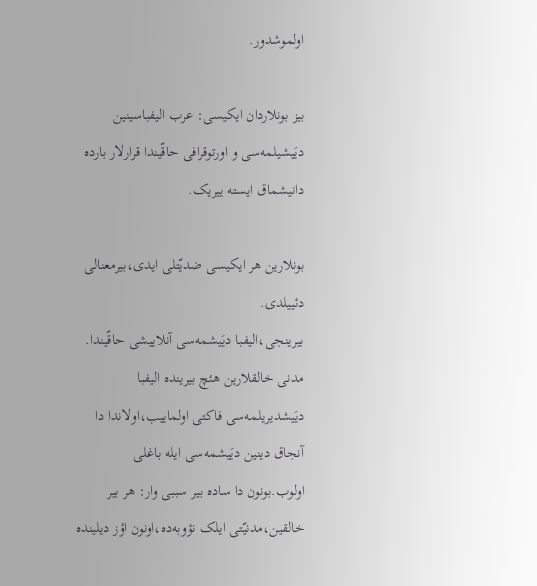اولموشدور.

بیز بونلاردان ایکیسی: عرب الیفباسینین ديَیشیلمه‌سی و اورتوقرافی حاقّیندا قرارلار بارده دانیشماق ایسته ییریک.

بونلارین هر ایکیسی ضديّتلی ایدی،بیرمعنالی دئییلدی.
بیرینجی،الیفبا ديَیشمه‌سی آنلاییشی حاقّیندا. مدنی خالقلارین هئچ بیرینده الیفبا ديَیشدیریلمه‌سی فاکتی اولماییب،اولاندا دا آنجاق دینین ديَیشمه‌سی ایله باغلی اولوب.بونون دا ساده بیر سببی وار: هر بیر خالقین،مدنيّتی ایلک نؤوبه‌ده،اونون اؤز دیلینده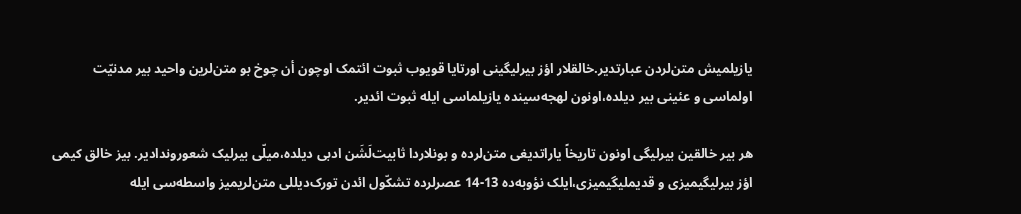یازیلمیش متن‌لردن عبارتدیر.خالقلار اؤز بیرلیگینی اورتایا قویوب ثبوت ائتمک اوچون أن چوخ بو متن‌لرین واحید بیر مدنيّت اولماسی و عئینی بیر دیلده،اونون لهجه‌سینده یازیلماسی ایله ثبوت ائدیر.

هر بیر خالقین بیرلیگی اونون تاریخاً یاراتدیغی متن‌لرده و بونلاردا ثابیت‌لَشَن ادبی دیلده،میلّی بیرلیک شعوروندادیر. بیز خالق کیمی اؤز بیرلیگیمیزی و قدیملیگیمیزی،ایلک نؤوبه‌ده 13-14 عصرلرده تشکّول ائدن تورک‌دیللی متن‌لریمیز واسطه‌‌سی ایله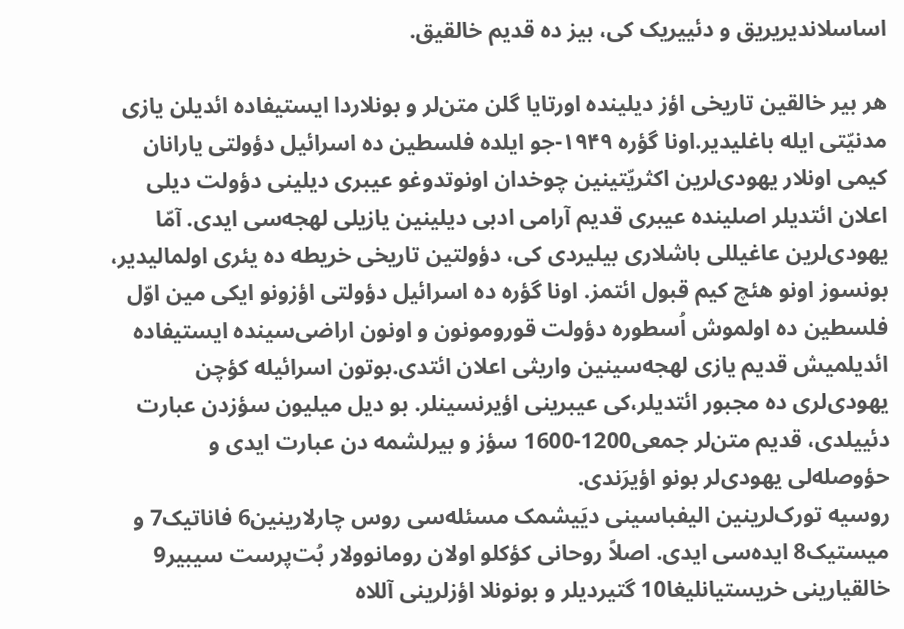اساسلاندیریریق و دئییریک کی، بیز ده قدیم خالقیق.

هر بیر خالقین تاریخی اؤز دیلینده اورتایا گلن متن‌لر و بونلاردا ایستیفاده ائدیلن یازی مدنيّتی ایله باغلیدیر.اونا گؤره ۱۹۴۹-جو ایلده فلسطین ده اسرائیل دؤولتی یارانان کیمی اونلار یهودی‌لرین اکثريّتینین چوخدان اونوتدوغو عیبری دیلینی دؤولت دیلی اعلان ائتدیلر اصلینده عیبری قدیم آرامی ادبی دیلینین یازیلی لهجه‌سی ایدی. آمّا یهودی‌لرین عاغیللی باشلاری بیلیردی کی، دؤولتین تاریخی خریطه ده یئری اولمالیدیر، بونسوز اونو هئچ کیم قبول ائتمز. اونا گؤره ده اسرائیل دؤولتی اؤزونو ایکی مین اوّل فلسطین ده اولموش اُسطوره دؤولت قورومونون و اونون اراضی‌سینده ایستیفاده ائدیلمیش قدیم یازی لهجه‌سینین واریثی اعلان ائتدی.بوتون اسرائیله کؤچن یهودی‌لری ده مجبور ائتدیلر،کی عیبرینی اؤیرنسینلر. بو دیل میلیون سؤزدن عبارت دئییلدی، قدیم متن‌لر جمعی1200-1600 سؤز و بیرلشمه دن عبارت ایدی و حؤوصله‌لی یهودی‌لر بونو اؤیرَندی.
روسیه تورک‌لرینین الیفباسینی ديَیشمک مسئله‌سی روس چارلارینین6 فاناتیک7 و میستیک8 ایده‌سی ایدی. اصلاً روحانی کؤکلو اولان رومانوولار بُت‌پرست سیبیر9 خالقیارینی خریستیانلیغا10 گتیردیلر و بونونلا اؤزلرینی آللاه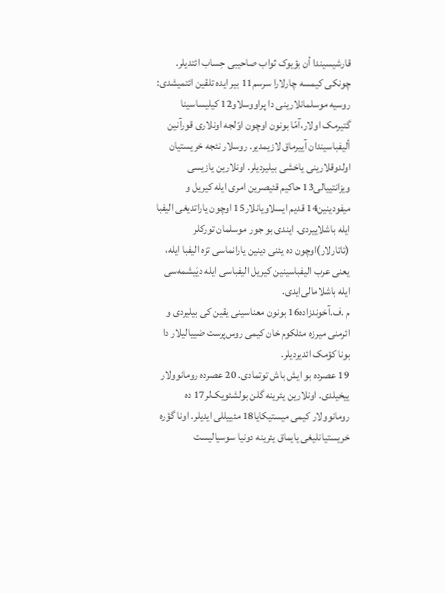قارشیسیندا أن بؤیوک ثواب صاحیبی حِساب ائتدیلر. چونکی کیمسه چارلارا سرسم11 بیر ایده تلقین ائتمیشدی: روسیه موسلمانلارینی دا پراووسلاو12 کیلیساسینا گتیرمک اولار،آمّا بونون اوچون اوّلجه اونلاری قورآنین ألیفباسیندان آییرماق لازیمدیر. روسلار نئجه خریستیان اولدوقلارینی یاخشی بیلیردیلر. اونلارین یازیسی ویزانتییالی13 حاکیم قئیصرین امری ایله کیریل و میفودینین14 قدیم ایسلاویانلار15 اوچون یاراتدیغی الیفبا ایله باشلاییردی. ایندی بو جور موسلمان تورکلر (تاتارلار)اوچون ده یئنی دینین یارانماسی تزه الیفبا ایله، یعنی عرب الیفباسینین کیریل الیفباسی ایله ديَیشمه‌سی ایله باشلامالی‌ایدی.
م .ف.آخوندزاده16 بونون معناسینی یقین کی بیلیردی و ائرمنی میرزه مئلکوم خان کیمی روس‌پرست ضییالیلار دا بونا کؤمک ائدیردیلر.
19 عصرده بو ایش باش توتمادی. 20 عصرده رومانوولار ییخیلدی. اونلارین یئرینه گلن بولشئویک‌لر17 ده رومانوولار کیمی میستیکایا18 مئییللی ایدیلر. اونا گؤره خریستیانلیغی یایماق یئرینه دونیا سوسیالیست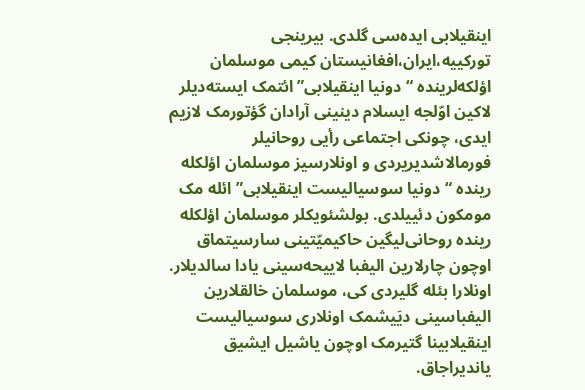اینقیلابی ایده‌سی گلدی. بیرینجی تورکییه،ایران،افغانیستان کیمی موسلمان اؤلکه‌لرینده “دونیا اینقیلابی” ائتمک ایسته‌دیلر لاکین اوّلجه ایسلام دینینی آرادان گؤتورمک لازیم ایدی، چونکی اجتماعی رأیی روحانیلر فورمالاشدیریردی و اونلارسیز موسلمان اؤلکله رینده “دونیا سوسیالیست اینقیلابی” ائله مک مومکون دئییلدی. بولشئویکلر موسلمان اؤلکله رینده روحانی‌لیگین حاکیميّتینی سارسیتماق اوچون چارلارین الیفبا لاییحه‌سینی یادا سالدیلار. اونلارا بئله گلیردی کی، موسلمان خالقلارین الیفباسینی ديَیشمک اونلاری سوسیالیست اینقیلابینا گتیرمک اوچون یاشیل ایشیق یاندیراجاق.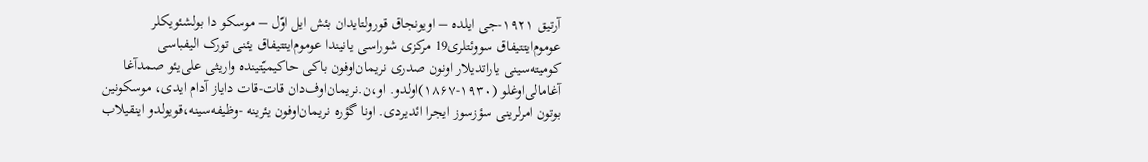آرتیق ۱۹۲۱-جی ایلده – اویونجاق قورولتایدان بئش ایل اوّل – موسکو دا بولشئویکلر عوموم‌ایتتیفاق سووئتلری19 مرکزی شوراسی یانیندا عوموم‌ایتتیفاق یئنی تورک الیفباسی کومیته‌سینی یاراتدیلار اونون صدری نریمان‌اوفون باکی حاکیميّتینده واریثی علی‌یئو صمدآغا آغامالی‌اوغلو (۱۹۳۰-۱۸۶۷)اولدو. او،ن.نریمان‌اوف‌دان قات-قات دایاز آدام ایدی، موسکو‌نین بوتون امرلرینی سؤزسوز ایجرا ائدیردی. اونا گؤره نریمان‌اوفون یئرینه -وظیفه‌‌سینه،قویولدو اینقیلاب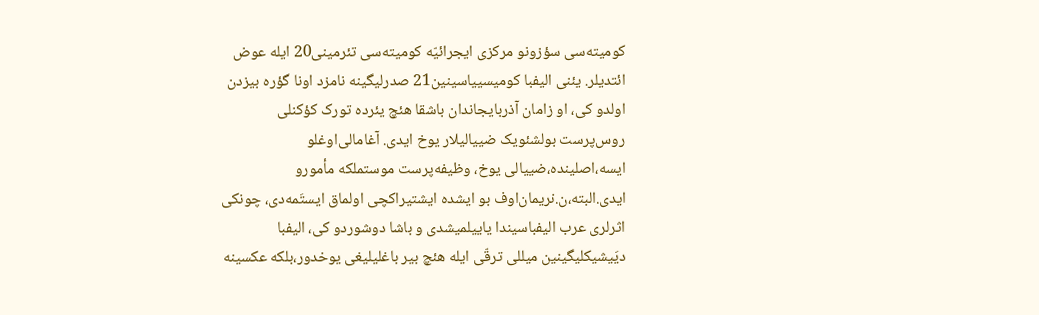کومیته‌سی سؤزونو مرکزی ایجرائیّه کومیته‌سی تئرمینی20 ایله عوض ائتدیلر. یئنی الیفبا کومیسییاسینین21 صدرلیگینه نامزد اونا گؤره بیزدن اولدو کی، او زامان آذربایجاندان باشقا هئچ یئرده تورک کؤکنلی روس‌پرست بولشئویک ضییالیلار یوخ ایدی. آغامالی‌اوغلو ایسه،اصلینده،ضییالی یوخ، وظیفه‌‌پرست موستملکه مأمورو‌ ایدی.البته‌‌،ن.نریمان‌اوف بو ایشده ایشتیراکچی اولماق ایستَمه‌دی، چونکی اثرلری عرب الیفباسیندا یاییلمیشدی و باشا دوشوردو کی، الیفبا ديَیشیکلیگینین میللی ترقّی ایله هئچ بیر باغلیلیغی یوخدور،بلکه عکسینه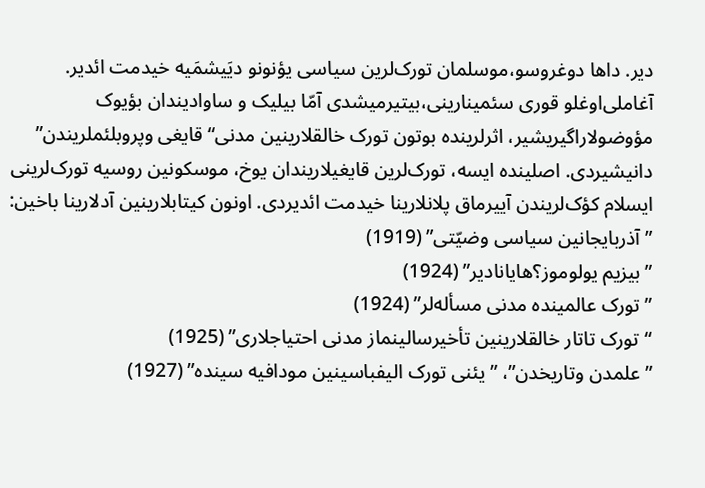دیر. داها دوغروسو،موسلمان تورک‌لرین سیاسی یؤنونو ديَیشمَیه خیدمت ائدیر.
آغاملی‌اوغلو قوری سئمینارینی،بیتیرمیشدی آمّا بیلیک و ساوادیندان بؤیوک مؤوضولاراگیریشیر، اثرلرینده بوتون تورک خالقلارینین مدنی“ قایغی وپروبلئملریندن” دانیشیردی. اصلینده ایسه، تورک‌لرین قایغیلاریندان یوخ، موسکونین روسیه تورک‌لرینی ایسلام کؤک‌لریندن آییرماق پلانلارینا خیدمت ائدیردی. اونون کیتابلارینین آدلارینا باخین:
” آذربایجانین سیاسی وضيّتی” (1919)
” بیزیم یولوموز؟هایانادیر” (1924)
” تورک عالمینده مدنی مسأله‌لر” (1924)
“تورک تاتار خالقلارینین تأخیرسالینماز مدنی احتیاجلاری” (1925)
” علمدن وتاریخدن”، ” یئنی تورک الیفباسینین مودافیه سینده” (1927)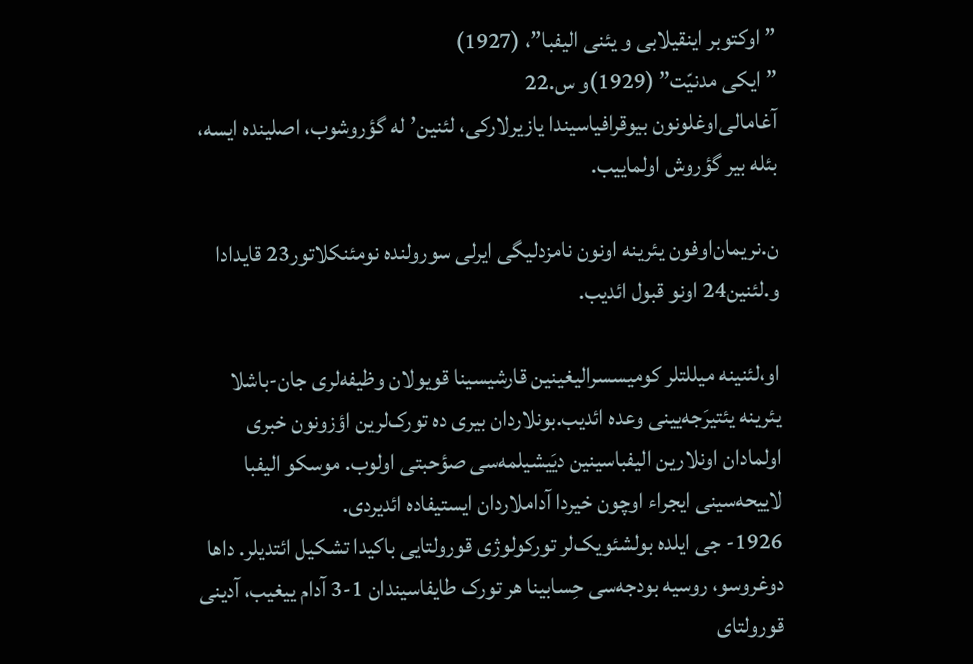” اوکتوبر اینقیلابی و یئنی الیفبا”، (1927)
” ایکی مدنيّت” (1929)و س.22
آغامالی‌اوغلونون بیوقرافیاسیندا یازیرلارکی، لئنین’له گؤروشوب، اصلینده ایسه، بئله بیر گؤروش اولماییب.

ن.نریمان‌اوفون یئرینه اونون نامزدلیگی ایرلی سورولنده نومئنکلاتور23 قایدادا و.لئنین24 اونو قبول ائدیب.

او،لئنینه میللتلر کومیسسرالیغینین قارشیسینا قویولان وظیفه‌‌لری جان-باشلا یئرینه یئتیرَجه‌یینی وعده ائدیب.بونلاردان بیری ده تورک‌لرین اؤزونون خبری اولمادان اونلارین الیفباسینین ديَیشیلمه‌سی صؤحبتی اولوب. موسکو الیفبا لاییحه‌سینی ایجراء اوچون خیردا آداملاردان ایستیفاده ائدیردی.
1926- جی ایلده بولشئویک‌لر تورکولوژی قورولتایی باکیدا تشکیل ائتدیلر. داها دوغروسو، روسیه بودجه‌سی حِسابینا هر تورک طایفاسیندان 1-3 آدام ییغیب، آدینی قورولتای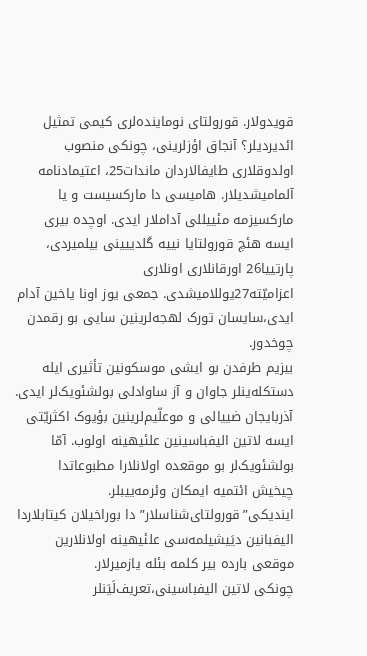قویدولار. قورولتای نوماینده‌لری کیمی تمثیل ائدیردیلر؟ آنجاق اؤزلرینی، چونکی منصوب اولدوقلاری طایفالاردان ماندات25، اعتیمادنامه آلمامیشدیلار. هامیسی دا مارکسیست و یا مارکسیزمه مئییللی آداملار ایدی. اوچده بیری ایسه هئچ قورولتایا نییه گلدییینی بیلمیردی، پارتییا26 اورقانلاری اونلاری اعزاميّته27یوللامیشدی. جمعی یوز اونا یاخین آدام‌ ایدی،سایسان تورک لهجه‌لرینین سایی بو رقمدن چوخدور.
بیزیم طرفدن بو ایشی موسکونین تأثیری ایله دستکله‌ینلر جاوان و آز ساوادلی بولشئویک‌لر ایدی. آذربایجان ضییالی و موعلّیم‌لرینین بؤیوک اکثريّتی ایسه لاتین الیفباسینین علئیهینه اولوب. آمّا بولشئویک‌لر بو موقعده اولانلارا مطبوعاتدا چیخیش ائتمیه ایمکان وئرمه‌ییبلر. ایندیکی”قورولتای‌شناسلار” دا بوراخیلان کیتابلاردا الیفبانین ديَیشیلمه‌سی علئیهینه اولانلارین موقعی بارده بیر کلمه بئله یازمیرلار.
چونکی لاتین الیفباسینی،تعریف‌لَیَنلر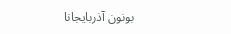بونون آذربایجانا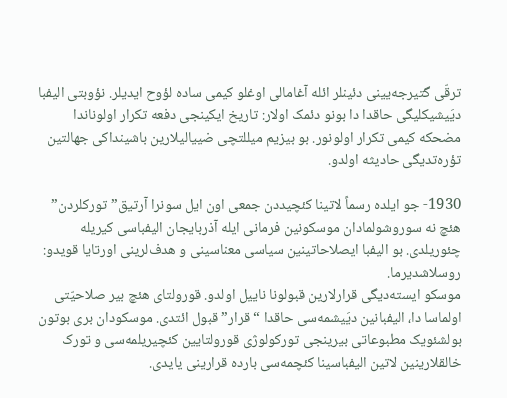ترقّی گتیرجه‌یینی دئینلر ائله آغامالی اوغلو کیمی ساده لؤوح ایدیلر. نؤوبتی الیفبا ديَیشیکلیگی حاقدا دا بونو دئمک اولار: تاریخ ایکینجی دفعه‌ تکرار اولوناندا مضحکه‌‌ کیمی تکرار اولونور. بو بیزیم میللتچی ضییالیلارین باشینداکی جهالتین تؤره‌تدیگی حادیثه اولدو‌‌.

1930- جو ایلده رسماً لاتینا کئچیددن جمعی اون ایل سونرا آرتیق”تورکلردن” هئچ نه سوروشولمادان موسکونین فرمانی ایله آذربایجان الیفباسی کیریله چئوریلدی. بو الیفبا ایصلاحاتینین سیاسی معناسینی و هدف‌لرینی اورتایا قویدو: روسلاشدیرما.
موسکو ایسته‌دیگی قرارلارین قبولونا ناییل اولدو. قورولتای هئچ بیر صلاحیّتی اولماسا دا، الیفبانین ديَیشمه‌سی حاقدا “قرار” قبول ائتدی. موسکودان بری بوتون بولشئویک مطبوعاتی بیرینجی تورکولوژی قورولتایین کئچیریلمه‌سی و تورک خالقلارینین لاتین الیفباسینا کئچمه‌سی بارده قرارینی یایدی.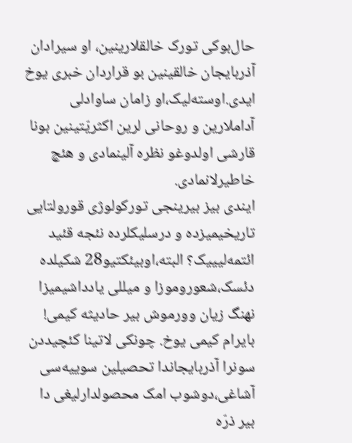حال‌بوکی تورک خالقلارینین، او سیرادان آذربایجان خالقینین بو قراردان خبری یوخ ایدی.اوسته‌لیک،او زامان ساوادلی آداملارین و روحانی لرین اکثريّتینین بونا قارشی اولدوغو نظره آلینمادی و هئچ خاطیرلانمادی.
ایندی بیز بیرینجی تورکولوژی قورولتایی تاریخیمیزده و درسلیکلرده نئجه قئید ائتمه‌لیییک؟ البته‌‌،اوبیئکتیو28 شکیلده دئسک،شعوروموزا و میللی یادداشیمیزا نهنگ زیان وورموش بیر حادیثه‌‌ کیمی! بایرام کیمی یوخ. چونکی لاتینا کئچیددن سونرا آذربایجاندا تحصیلین سويیه‌سی آشاغی،دوشوب امک محصولدارلیغی دا بیر ذرّه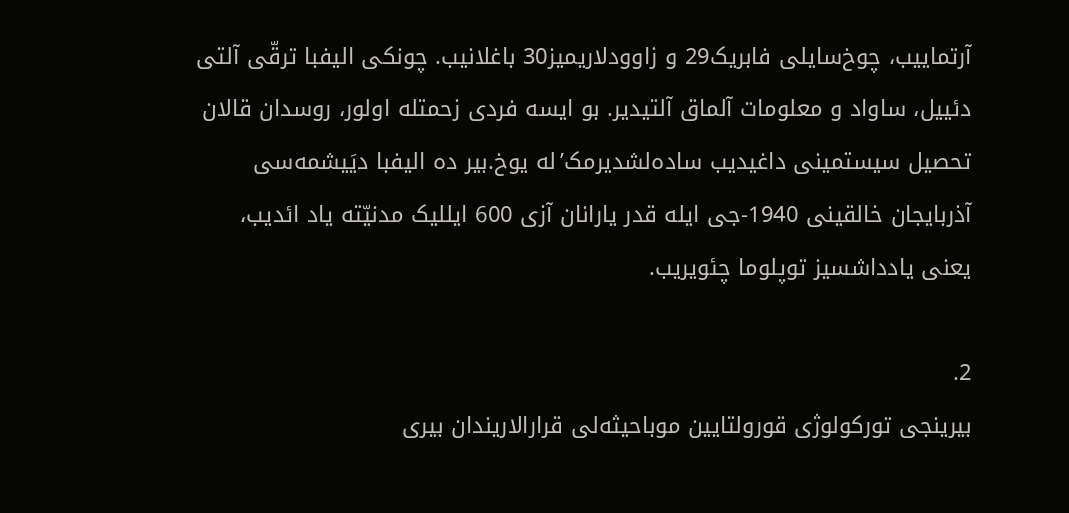آرتماییب‌‌، چوخ‌سایلی فابریک29 و زاوودلاریمیز30 باغلانیب. چونکی الیفبا ترقّی آلتی دئییل، ساواد و معلومات آلماق آلتیدیر. بو ایسه فردی زحمتله اولور، روسدان قالان تحصیل سیستمینی داغیدیب ساده‌لشدیرمک’له یوخ.بیر ده الیفبا ديَیشمه‌سی آذربایجان خالقینی 1940-جی ایله قدر یارانان آزی 600 ایللیک مدنيّته یاد ائدیب، یعنی یادداشسیز توپلوما چئویریب.

2.
بیرینجی تورکولوژی قورولتایین موباحیثه‌لی قرارالاریندان بیری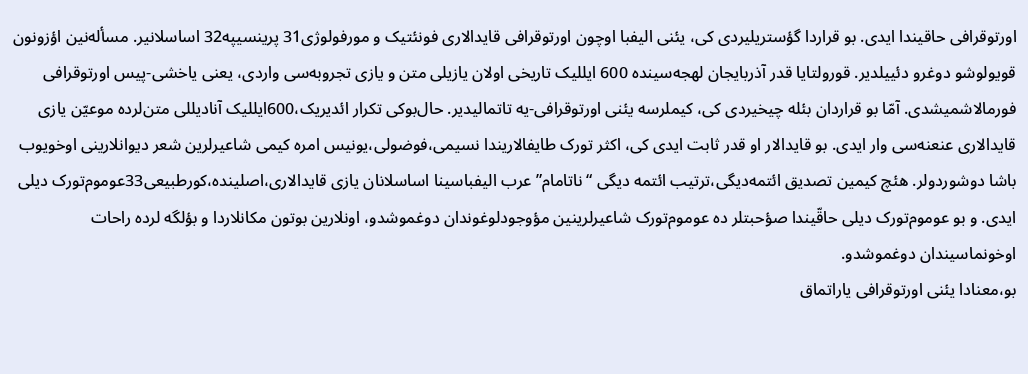اورتوقرافی حاقیندا ایدی. بو قراردا گؤستریلیردی کی، یئنی الیفبا اوچون اورتوقرافی قایدالاری فونئتیک و مورفولوژی31 پرینسیپه32 اساسلانیر. مسأله‌نین اؤزونون قویولوشو دوغرو دئییلدیر. قورولتایا قدر آذربایجان لهجه‌سینده 600 ایللیک تاریخی اولان یازیلی متن و یازی تجروبه‌سی واردی، یعنی یاخشی-پیس اورتوقرافی فورمالاشمیشدی. آمّا بو قراردان بئله چیخیردی کی، کیملرسه یئنی اورتوقرافی-یه تاتمالیدیر. حال‌بوکی تکرار ائدیریک،600ایللیک آنادیللی متن‌لرده موعيّن یازی قایدالاری عنعنه‌سی وار ایدی. بو قایدالار او قدر ثابت ایدی کی، اکثر تورک طایفالاریندا نسیمی،فوضولی،یونیس امره کیمی شاعیرلرین شعر دیوانلارینی اوخویوب باشا دوشوردولر. هئچ کیمین تصدیق ائتمه‌دیگی،ترتیب ائتمه دیگی “ناتامام” عرب الیفباسینا اساسلانان یازی قایدالاری،اصلینده،کورطبیعی33عوموم‌تورک دیلی ایدی. و بو عوموم‌تورک دیلی حاقّیندا صؤحبتلر ده عوموم‌تورک شاعیرلرینین مؤوجودلوغوندان دوغموشدو، اونلارین بوتون مکانلاردا و بؤلگه لرده راحات اوخونماسیندان دوغموشدو.
بو،معنادا یئنی اورتوقرافی یاراتماق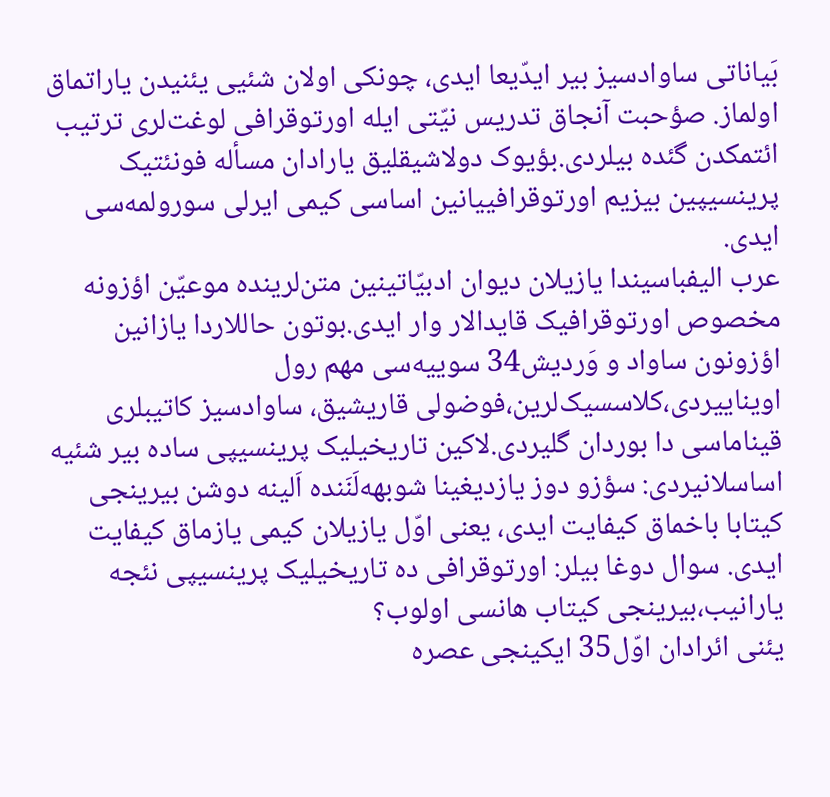بَیاناتی ساوادسیز بیر ایدّیعا ایدی، چونکی اولان شئیی یئنیدن یاراتماق اولماز. صؤحبت آنجاق تدریس نيّتی ایله اورتوقرافی لوغت‌لری ترتیب ائتمکدن گئده بیلردی.بؤیوک دولاشیقلیق یارادان مسأله‌ فونئتیک پرینسیپین بیزیم اورتوقرافییانین اساسی کیمی ایرلی سورولمه‌سی ایدی.
عرب الیفباسیندا یازیلان دیوان ادبيّاتینین متن‌لرینده موعيّن اؤزونه مخصوص اورتوقرافیک قایدالار وار ایدی.بوتون حاللاردا یازانین اؤزونون ساواد و وَردیش34 سويیه‌سی مهم رول اویناییردی،کلاسسیک‌لرین،فوضولی قاریشیق، ساوادسیز کاتیبلری قیناماسی دا بوردان گلیردی.لاکین تاریخیلیک پرینسیپی ساده بیر شئیه اساسلانیردی: سؤزو دوز یازدیغینا شوبهه‌لَنَنده اَلینه دوشن بیرینجی کیتابا باخماق کیفایت ایدی، یعنی اوّل یازیلان کیمی یازماق کیفایت ایدی. سوال دوغا بیلر: اورتوقرافی ده تاریخیلیک پرینسیپی نئجه یارانیب،بیرینجی کیتاب هانسی اولوب؟
یئنی ائرادان اوّل35 ایکینجی عصره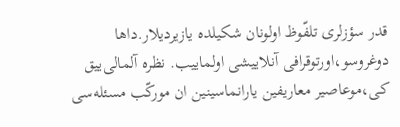قدر سؤزلری تلفّوظ اولونان شکیلده یازیردیلار.داها دوغروسو،اورتوقرافی آنلاییشی اولماییب. نظره آلمالی‌ییق کی،موعاصیر معاریفین یارانماسینین ان مورکّب مسئله‌سی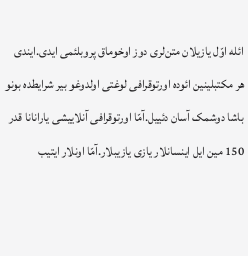ائله اوّل یازیلان متن‌لری دوز اوخوماق پروبلئمی ایدی.ایندی هر مکتبلینین ائوده اورتوقرافی لوغتی اولدوغو بیر شرایطده بونو باشا دوشمک آسان دئییل.آمّا اورتوقرافی آنلاییشی یارانانا قدر 150 مین ایل اینسانلار یازی یازیبلار.آمّا اونلار ایتیب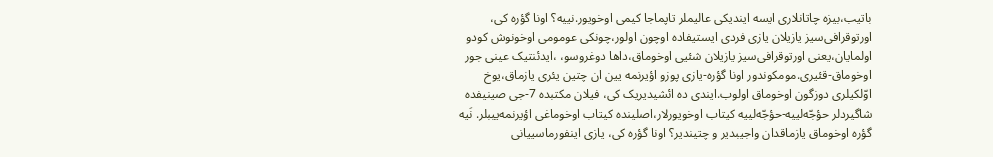باتیب،بیزه چاتانلاری ایسه ایندیکی عالیملر تاپماجا کیمی اوخویور.نییه؟ اونا گؤره‌ کی، اورتوقرافی‌سیز یازیلان یازی فردی ایستیفاده اوچون اولور،چونکی عومومی اوخونوش کودو اولمایان،یعنی اورتوقرافی‌سیز یازیلان شئیی اوخوماق،داها دوغروسو، ،ایدئنتیک عینی جور اوخوماق-قئیری.مومکوندور اونا گؤره-یازی پوزو اؤیرنمه یین ان چتین یئری یازماق،یوخ اوّلکیلری دوزگون اوخوماق اولوب.ایندی ده ائشیدیریک کی، فیلان مکتبده 7-جی صینیفده شاگیردلر حؤجّه‌لییه-حؤجّه‌لییه کیتاب اوخویورلار،اصلینده کیتاب اوخوماغی اؤیرنمه‌ییبلر. نَیه گؤره اوخوماق یازماقدان واجیبدیر و چتیندیر؟ اونا گؤره کی، یازی اینفورماسییانی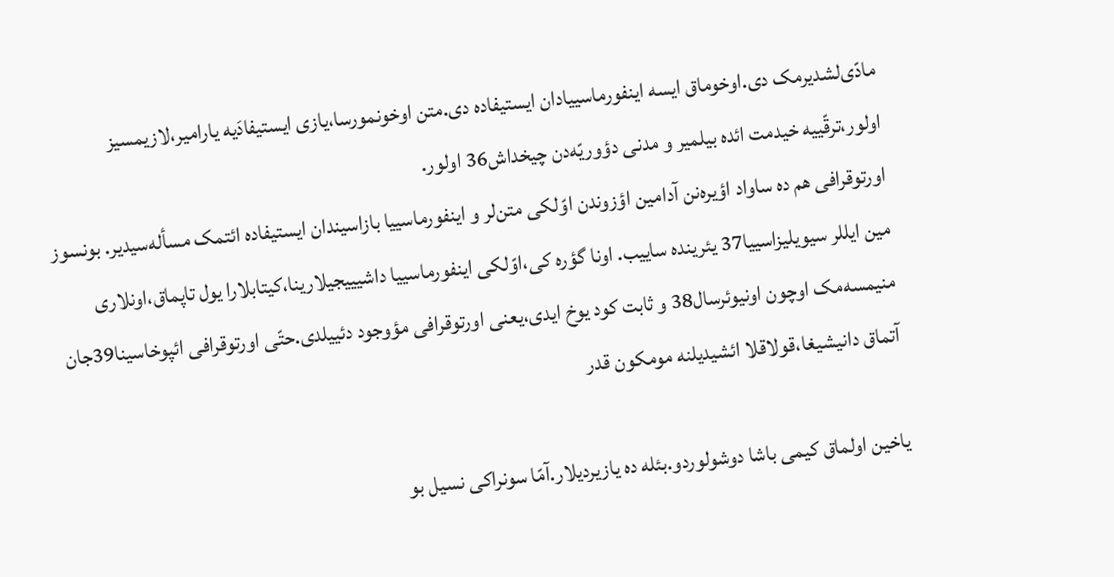مادّی‌لشدیرمک دی.اوخوماق ایسه اینفورماسییادان ایستیفاده دی.متن اوخونمورسا،یازی ایستیفادَیه یارامیر،لازیمسیز اولور،ترقّییه خیدمت ائده بیلمیر و مدنی دؤوریّه‌دن چیخداش36 اولور.
اورتوقرافی هم ده ساواد اؤیره‌نن آدامین اؤزوندن اوّلکی متن‌لر و اینفورماسییا بازاسیندان ایستیفاده ائتمک مسأله‌سیدیر. بونسوز مین ایللر سیویلیزاسییا37 یئرینده ساییب. اونا گؤره کی،اوّلکی اینفورماسییا داشیییجیلارینا،کیتابلارا یول تاپماق،اونلاری منیمسه‌مک اوچون اونیوئرسال38 و ثابت کود یوخ ایدی،یعنی اورتوقرافی مؤوجود دئییلدی.حتّی اورتوقرافی ائپوخاسینا39جان آتماق دانیشیغا،قولاقلا ائشیدیلنه مومکون قدر

یاخین اولماق کیمی باشا دوشولوردو.بئله ده یازیردیلار.آمّا سونراکی نسیل بو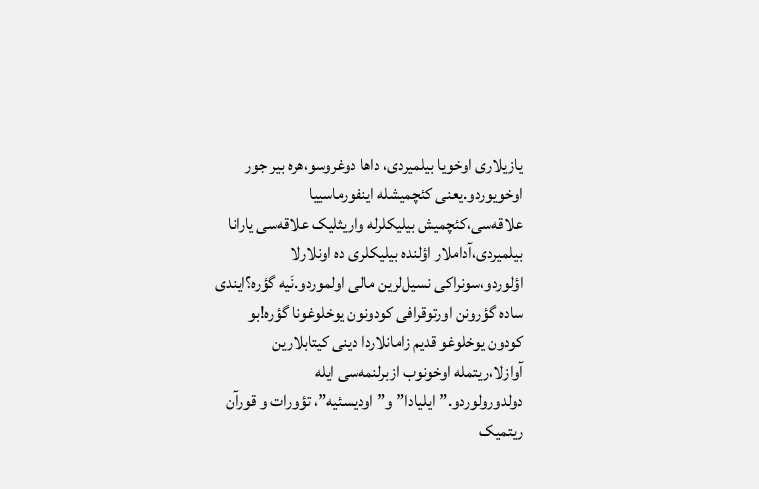یازیلاری اوخویا بیلمیردی، داها دوغروسو،هره بیر جور اوخویوردو.یعنی کئچمیشله اینفورماسییا علاقه‌‌سی،کئچمیش بیلیکلرله واریثلیک علاقه‌‌سی یارانا بیلمیردی،آداملار اؤلنده بیلیکلری ده اونلارلا اؤلوردو،سونراکی نسیل‌لرین مالی اولموردو.نَیه گؤره؟ایندی ساده گؤرونن اورتوقرافی کودونون یوخلوغونا گؤره!بو کودون یوخلوغو قدیم زامانلاردا دینی کیتابلارین آوازلا،ریتمله اوخونوب ازبرلنمه‌سی ایله دولدورولوردو.”ایلیادا” و”اودیسئیه”، تؤورات و قورآن ریتمیک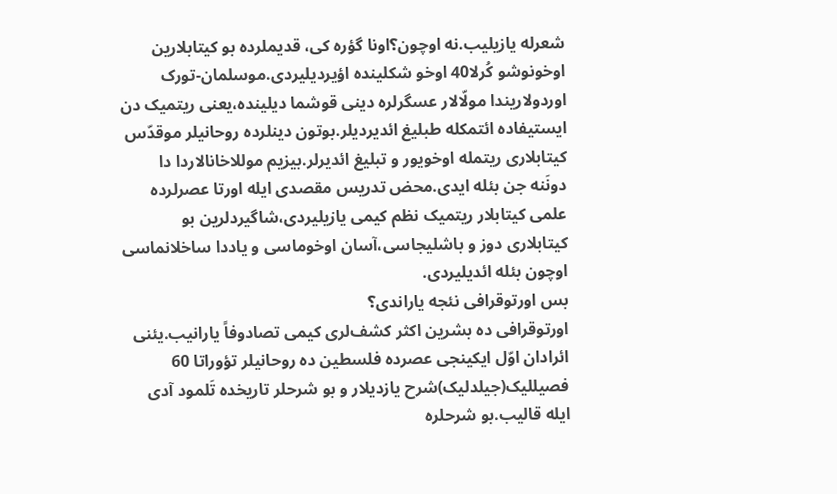شعرله یازیلیب.نه اوچون؟اونا گؤره کی، قدیملرده بو کیتابلارین اوخونوشو کُرلا40 اوخو شکلینده اؤیردیلیردی.موسلمان-تورک اوردولاریندا مولّالار عسگرلره دینی قوشما دیلینده،یعنی ریتمیک دن ایستیفاده ائتمکله طبلیغ ائدیردیلر.بوتون دینلرده روحانیلر موقدّس کیتابلاری ریتمله اوخویور و تبلیغ ائدیرلر.بیزیم موللا‌خانالاردا دا دونَنه جن بئله ایدی.محض تدریس مقصدی ایله اورتا عصرلرده علمی کیتابلار ریتمیک نظم کیمی یازیلیردی،شاگیردلرین بو کیتابلاری دوز و باشلیجاسی،آسان اوخوماسی و یاددا ساخلانماسی اوچون بئله ائدیلیردی.
بس اورتوقرافی نئجه یاراندی؟
اورتوقرافی ده بشرین اکثر کشف‌لری کیمی تصادوفاً یارانیب.یئنی ائرادان اوّل ایکینجی عصرده فلسطین ده روحانیلر تؤوراتا 60 فصیللیک(جیلدلیک)شرح یازدیلار و بو شرحلر تاریخده تَلمود آدی ایله قالیب.بو شرحلره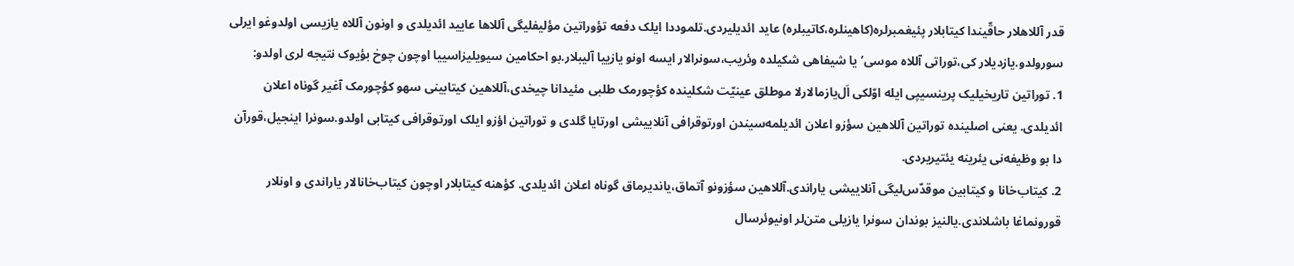قدر آللاهلار حاقّیندا کیتابلار پئیغمبرلره(کاهینلره،کاتیبلره) عاید ائدیلیردی.تلموددا ایلک دفعه‌ تؤوراتین مؤلیفلیگی آللاها عایید ائدیلدی و اونون آللاه یازیسی اولدوغو ایرلی سورولدو.یازدیلار کی،توراتی آللاه موسی’یا شیفاهی شکیلده وئریب،سونرالار ایسه اونو یازییا آلیبلار.بو احکامین سیویلیزاسییا اوچون چوخ بؤیوک نتیجه لری اولدو:
1. توراتین تاریخیلیک پرینسیپی ایله اوّلکی اَل‌یازمالارلا موطلق عینيّت شکلینده کؤچورمک طلبی مئیدانا چیخدی،آللاهین کیتابینی سهو کؤچورمک آغیر گوناه اعلان ائدیلدی. یعنی اصلینده توراتین آللاهین سؤزو اعلان ائدیلمه‌سیندن اورتوقرافی آنلاییشی اورتایا گلدی و توراتین اؤزو ایلک اورتوقرافی کیتابی اولدو.سونرا اینجیل،قورآن دا بو وظیفه‌‌نی یئرینه یئتیریردی.
2. کیتاب‌خانا و کیتابین موقدّس‌لیگی آنلاییشی یاراندی.آللاهین سؤزونو آتماق،یاندیرماق گوناه اعلان ائدیلدی. کؤهنه کیتابلار اوچون کیتاب‌خانالار یاراندی و اونلار قورونماغا باشلاندی.یالنیز بوندان سونرا یازیلی متن‌لر اونیوئرسال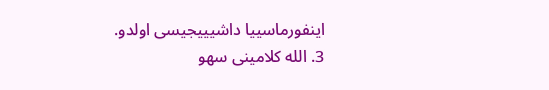اینفورماسییا داشیییجیسی اولدو.
3. الله کلامینی سهو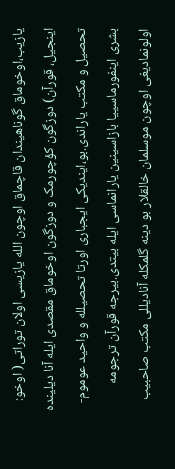یازیب،اوخوماق گوناهیندان قاچماق اوچون الله یازیسی اولان توراتی( اوخو: اینجیل، قورآن) دوزگون کؤچورمک و دوزگون اوخوماق مقصدی ایله آنا دیلینده تحصیل و مکتب یاراندی.بو،ایندیکی ایجباری اورتا تحصیلله و واحید عوموم-بشری اینفورماسییا بازاسینین یارانماسی ایله بیتدی.بیرجه قورآن ترجومه اولونمادیغی اوچون موسلمان خالقلار بو دینه گلمکله آنادیللی مکتب صاحبیب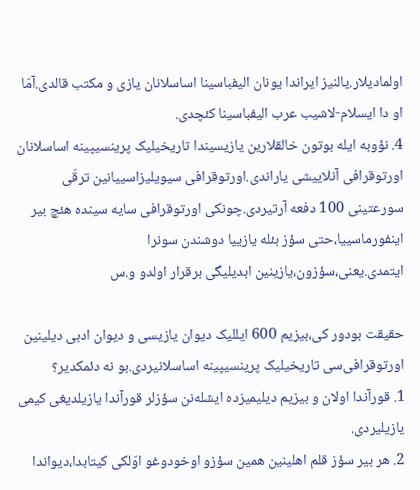اولمادیلار.یالنیز ایراندا یونان الیفباسینا اساسلانان یازی و مکتب قالدی.آمّا او دا ایسلام-لاشیب عرب الیفباسینا کئچدی.
4. نؤوبه‌ ایله بوتون خالقلارین یازیسیندا تاریخیلیک پرینسیپینه اساسلانان اورتوقرافی آنلاییشی یاراندی.اورتوقرافی سیویلیزاسییانین ترقّی سورعتینی 100 دفعه‌ آرتیردی.چونکی اورتوقرافی سایه سینده هئچ بیر اینفورماسییا،حتی سؤز بئله یازییا دوشندن سونرا ایتمدی.یعنی،سؤزون،یازینین ابدیلیگی برقرار اولدو و.س

حقیقت بودور کی،بیزیم 600 ایللیک دیوان یازیسی و دیوان ادبی دیلینین اورتوقرافی‌سی تاریخیلیک پرینسیپینه اساسلانیردی.بو نه دئمکدیر؟
1. قورآندا اولان و بیزیم دیلیمیزده ایشله‌نن سؤزلر قورآندا یازیلدیغی کیمی یازیلیردی.
2. هر بیر سؤز قلم اهلینین همین سؤزو اوخودوغو اوّلکی کیتابدا،دیواندا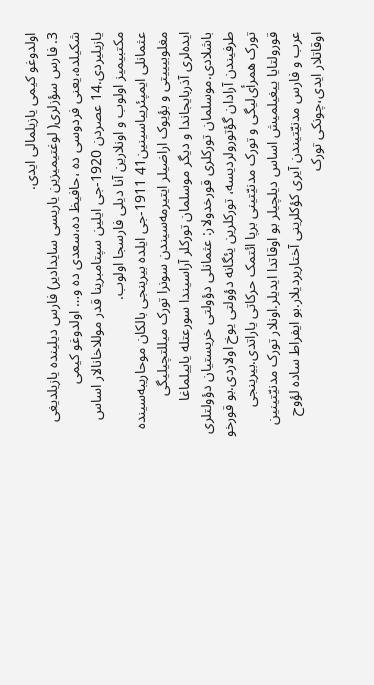اولدوغو کیمی یازیلمالی ایدی.
3. فارس سؤزلری( لوغتیمیزین یاریسی سایدادیر) فارس دیلینده یازیلدیغی شکیلده،یعنی فردوسی ده ،حافیظ ده،سعدی ده و… اولدوغو کیمی یازیلیردی.14 عصردن 1920-جی ایلین سپتامبرینا قدر موللا‌خانالار اساس مکتبیمیز اولوب و اونلارین آنا دیلی فارسجا اولوب.
عثمانلی ایمپئرییاسینین41 1911-جی ایلده بیرینجی بالکان موحاریبه‌‌سینده مغلوبیییتی و بؤیوک اراضیلر ایتیرمه‌سیندن سونرا تورک میللتچیلیگی ایده‌لری آذربایجاندا و دیگر موسلمان تورکلر آراسیندا سورعتله یاییلماغا باشلادی.موسلمان تورکلری قورخدولار: عثمانلی دؤولتی خریستیان دؤولتلری طرفیندن آرادان گؤتورولردیسه، تورکلرین یئگانه دؤولتی یوخ اولاردی.بو قورخو تورک همرأی‌لیگی و تورک مدنيّتینی برپا ائتمک حرکاتی یاراتدی.بیرینجی قورولتایا ییغیلمیش اساس دیلچیلر بو اوقاتدا ایدیلر.اونلار تورک مدنيّتینین عرب و فارس مدنيّتیندن آیری کؤکلرینی آختاریردیلار.بو ایفراط ساده لؤوح اوقاتلار ایدی،چونکی تورک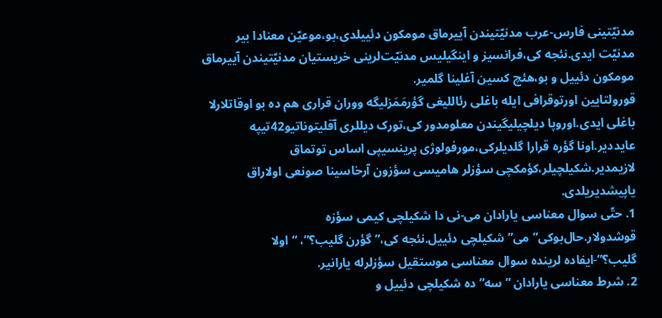مدنيّتینی فارس-عرب مدنيّتیندن آییرماق مومکون دئییلدی،بو،موعيّن معنادا بیر مدنيّت ایدی.نئجه کی،فرانسیز و اینگیلیس مدنيّت‌لرینی خریستیان مدنيّتیندن آییرماق مومکون دئییل و بو،هئچ کسین آغلینا گلمیر.
قورولتایین اورتوقرافی ایله باغلی رئاللیغی گؤرمَمَزلیگه ووران قراری هم ده بو اوقاتلارلا باغلی ایدی.اوروپا دیلچیلیگیندن معلومدور کی،تورک دیللری آقلیتوناتیو42تیپه عایددیر.اونا گؤره قرارا گلدیلرکی،مورفولوژی پرینسیپی اساس توتماق لازیمدیر.شکیلچیلر،کؤمکچی سؤزلر هامیسی سؤزون آرخاسینا صونعی اولاراق یاپیشدیریلدی.
1. حتّی سوال معناسی یارادان می-نی دا شکیلچی کیمی سؤزه قوشدولار.حال‌بوکی”می” شکیلچی دئییل.نئجه کی،” گؤرن گلیب؟”، “اولا گلیب؟”-ایفاده لرینده سوال معناسی موستقیل سؤزلرله یارانیر.
2. شرط معناسی یارادان “سه” ده شکیلچی دئییل و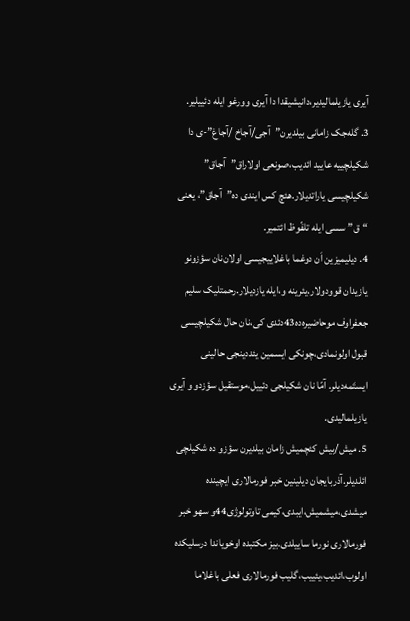آیری یازیلمالیدیر،دانیشیقدا دا آیری وورغو ایله دئییلیر.
3. گله‌جک زامانی بیلدیرن”آجی/آجاخ /آجاغ”-ی دا شکیلچییه عایید ائدیب،صونعی اولاراق”آجاق” شکیلچیسی یاراتدیلار.هئچ کس ایندی ده”آجاق”، یعنی “ق” سسی ایله تلفّوظ ائتمیر.
4. دیلیمیزین اَن دوغما باغلاییجیسی اولان‌نان سؤزونو یازیدان قوودولار.یئرینه و،ایله یازدیلار.رحمتلیک سلیم جعفراوف موحاضیره‌ده43دئدی کی،نان حال شکیلچیسی قبول اولونمادی،چونکی ایسمین یئددینجی حالینی ایستَمه‌دیلر. آمّا نان شکیلجی دئییل،موستقیل سؤزدو و آیری یازیلمالیدی.
5. میش/بیش کئچمیش زامان بیلدیرن سؤزو ده شکیلچی ائلدیلر.آذربایجان دیلینین خبر فورمالاری ایچینده میشدی،میشمیش،ایبدی،کیمی تاوتولوژی44و سهو خبر فورمالاری نورما ساییلدی.بیز مکتبده اوخویاندا درسلیکده اولوب،ائدیب،یئییب،گلیب فورمالاری فعلی باغلاما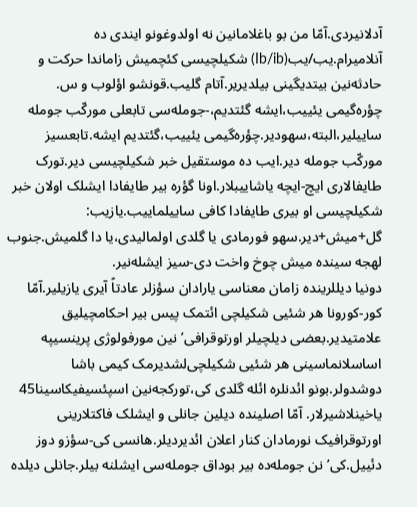آدلانیردی.آمّا من بو باغلامانین نه اولدوغونو ایندی ده آنلامیرام.یب/یب(Ib/ib) شکیلچیسی کئچمیش زاماندا حرکت و حادثه‌‌نین بیتدیگینی بیلدیریر.آتام گلیب.قونشو اؤلوب و س. چؤره‌گیمی یئییب،ایشه گئتدیم،-جومله‌‌سی تابعلی مورکّب جومله ساییلیر،البته‌‌،سهودیر.چؤره‌گیمی یئییب،گئتدیم ایشه.تابعسیز مورکّب جومله دیر.ایب ده موستقیل خبر شکیلچیسی دیر.تورک طایفالاری ایچ-ایچه یاشاییبلار.اونا گؤره بیر طایفادا ایشلک اولان خبر شکیلچیسی او بیری طایفادا کافی ساییلماییب.یازیب: گل+میش+دیر.سهو فورمادی یا گلدی اولمالیدی،یا دا گلمیش.جنوب لهجه سینده میش چوخ واخت دی-سیز ایشله‌نیر.
دونیا دیللرینده زامان معناسی یارادان سؤزلر عادتاً آیری یازیلیر.آمّا کور-کورونا هر شئیی شکیلچی ائتمک پیس بیر احکامچیلیق علامتیدیر.بعضی دیلچیلر اورتوقرافی‌’نین مورفولوژی پرینسیپه اساسلانماسینی هر شئیی شکیلچی‌لشدیرمک کیمی باشا دوشدولر.بونو ائدنلره ائله گلدی کی،تورکجه‌نین اسپئسیفیکاسینا45 یاخینلاشیرلار. آمّا اصلینده دیلین جانلی و ایشلک فاکتلارینی اورتوقرافیک نورمادان کنار اعلان ائدیردیلر.هانسی کی-سؤزو دوز دئییل.کی’نن جومله‌‌ده بیر بوداق جومله‌سی ایشلنه بیلر.جانلی دیلده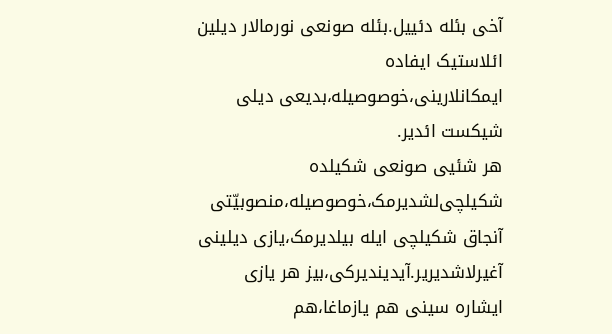آخی بئله دئییل.بئله صونعی نورمالار دیلین ائلاستیک ایفاده ایمکانلارینی،خوصوصیله،بدیعی دیلی شیکست ائدیر.
هر شئیی صونعی شکیلده شکیلچی‌لشدیرمک،خوصوصیله،منصوبیّتی آنجاق شکیلچی ایله بیلدیرمک،یازی دیلینی آغیرلاشدیریر.آیدیندیرکی،بیز هر یازی ایشاره سینی هم یازماغا،هم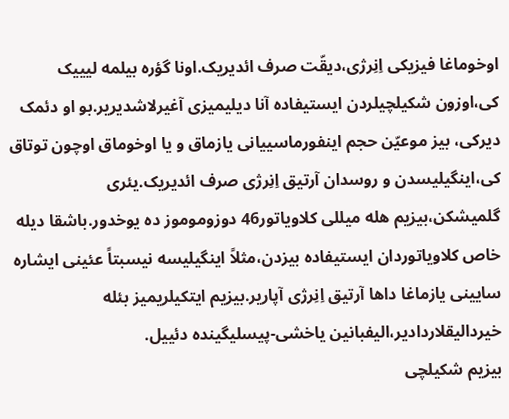اوخوماغا فیزیکی اِنِرژی،دیقّت صرف ائدیریک.اونا گؤره بیلمه لیییک کی،اوزون شکیلچیلردن ایستیفاده آنا دیلیمیزی آغیرلاشدیریر.بو او دئمک دیرکی، بیز موعيّن حجم اینفورماسییانی یازماق و یا اوخوماق اوچون توتاق کی،اینگیلیسدن و روسدان آرتیق اِنِرژی صرف ائدیریک.یئری گلمیشکن،بیزیم هله میللی کلاویاتور46 دوزوموموز ده یوخدور.باشقا دیله خاص کلاویاتوردان ایستیفاده بیزدن،مثلاً اینگیلیسه نیسبتاً عئینی ایشاره سایینی یازماغا داها آرتیق اِنِرژی آپاریر.بیزیم ایتکیلریمیز بئله خیردالیقلاردادیر،الیفبانین یاخشی-پیسلیگینده دئییل.
بیزیم شکیلچی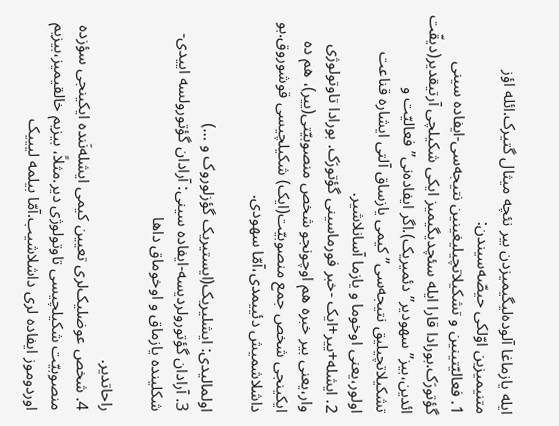ایله یازماغا آلوده‌لیگیمیزدن بیر نئچه میثال گتیرک.ائله اؤز متنیمیزین اوّلکی حیصّه‌‌سیندن:
1. فعالیّتینین و تشکیلاتچیلیغینین نتیجه‌سی-ایفاده سینی گؤتورَک.بورادا قارا ایله سئچدیگیمیز ایکی شکیلچی آرتیقدیر(دیقّت ائدین،بیز”سهودیر”دئمیریک).اگر ایفاده‌نی”فعالیّت و تشکیلاتچیلیق نتیجه‌سی” کیمی یازساق آلتی ایشاره قناعت اولور،یعنی اوخوما و یازما آسانلاشیر.
2. ایشله+ییر+ایک -خبر فورماسینی گؤتورَک. بورادا تاوتولوژی وار،یعنی بیر خبره هم اوچونجو شخص منصوبیّتی(ییر)، هم ده ایکینجی شخص جمع منصوبیّت(ایک) شکیلچیسی قوشوروق.بو داشلاشمیش دئییمدی،آمّا سهودی.

اولمالیدی: ایشلیریک(ایستیریک گؤزلوروک و …)
3. آرادان گؤتورولردیسه-ایفاده سینی: آرادان گؤتورولسه اییدی-شکلینده یازماق و اوخوماق داها

راحاتدیر.
4. شخص عوضلیک‌لری تعیین کیمی ایشله‌نَنده ایکینجی سؤزده منصوبیّت شکیلچیسی تاوتولوژی دیر.مثلاً، بیزیم خالقیمیز،بیزیم اوردوموز ایفاده لری داشلاشیب.آمّا بیلمه لیییک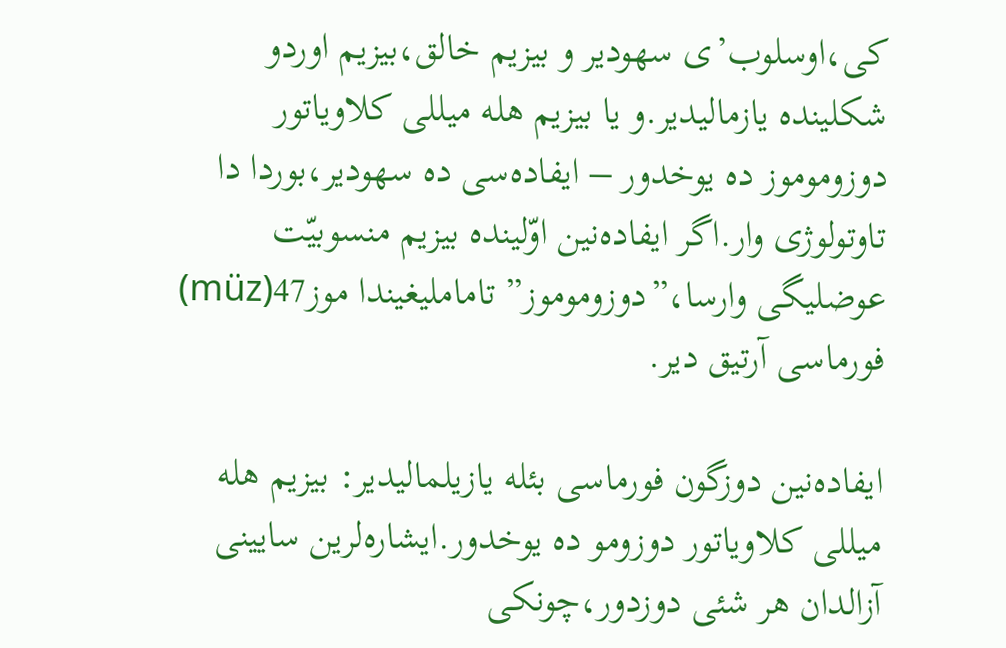کی،اوسلوب’ی سهودیر و بیزیم خالق،بیزیم اوردو شکلینده یازمالیدیر.و یا بیزیم هله میللی کلاویاتور دوزوموموز ده یوخدور – ایفاده‌سی ده سهودیر،بوردا دا تاوتولوژی وار.اگر ایفاده‌نین اوّلینده بیزیم منسوبیّت عوضلیگی وارسا،”دوزوموموز” تاماملیغیندا موز47(müz) فورماسی آرتیق دیر.

ایفاده‌نین دوزگون فورماسی بئله یازیلمالیدیر: بیزیم هله میللی کلاویاتور دوزومو ده یوخدور.ایشاره‌لرین سایینی آزالدان هر شئی دوزدور،چونکی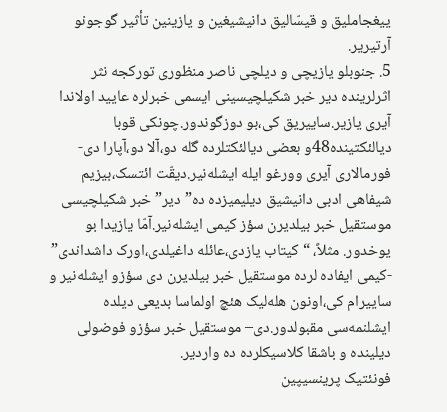ییغجاملیق و قیسّالیق دانیشیغین و یازینین تأثیر گوجونو آرتیریر.
5. جنوبلو یازیچی و دیلچی ناصر منظوری تورکجه نثر اثرلرینده دیر خبر شکیلچیسینی ایسمی خبرلره عایید اولاندا آیری یازیر.ساییریق کی،بو دوزگوندور.چونکی قوبا دیالئکتینده48و بعضی دیالئکتلرده گله دو،آلا دو،آپارا دی-فورمالاری آیری وورغو ایله ایشله‌نیر.دیقّت ائتسک،بیزیم شیفاهی ادبی دانیشیق دیلیمیزده ده”دیر” خبر شکیلچیسی موستقیل خبر بیلدیرن سؤز کیمی ایشله‌نیر.آمّا یازیدا بو یوخدور. مثلاً، “کیتاب یازدی،عائله‌‌ داغیلدی،اورک داشداندی” -کیمی ایفاده لرده موستقیل خبر بیلدیرن دی سؤزو ایشله‌نیر و ساییرام کی،اونون هله‌لیک هئچ اولماسا بدیعی دیلده ایشلنمه‌سی مقبولدور.دی– موستقیل خبر سؤزو فوضولی دیلینده و باشقا کلاسیکلرده ده واردیر.
فونئتیک پرینسیپین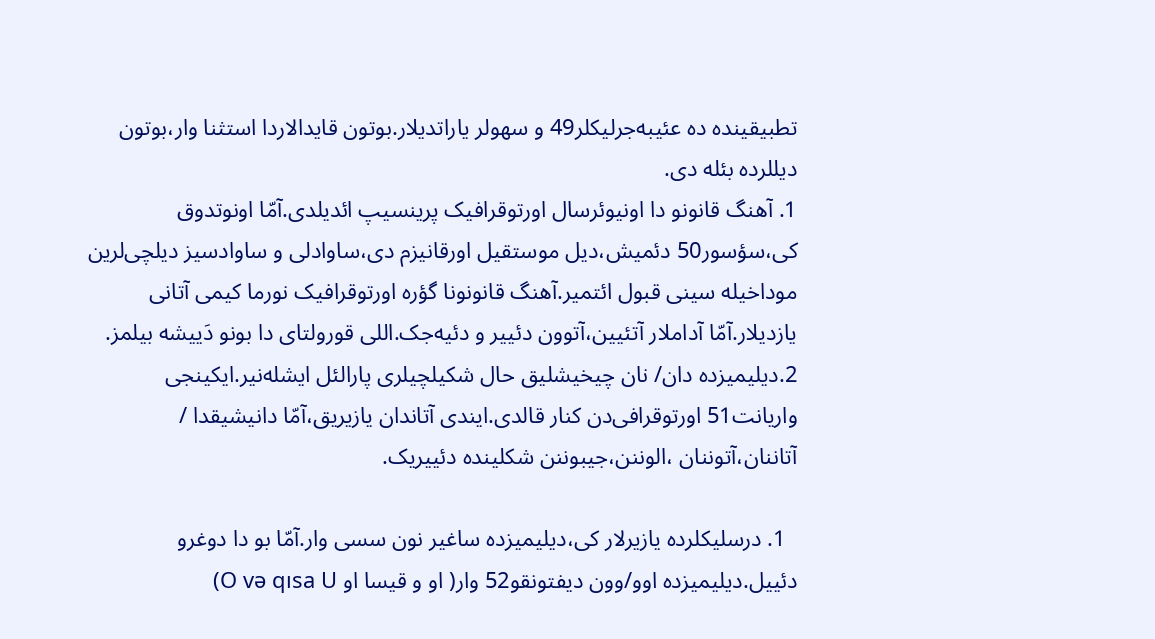تطبیقینده ده عئیبه‌جرلیکلر49 و سهولر یاراتدیلار.بوتون قایدالاردا استثنا وار،بوتون دیللرده بئله دی.
1. آهنگ قانونو دا اونیوئرسال اورتوقرافیک پرینسیپ ائدیلدی.آمّا اونوتدوق کی،سؤسور50 دئمیش،دیل موستقیل اورقانیزم دی،ساوادلی و ساوادسیز دیلچی‌لرین موداخیله سینی قبول ائتمیر.آهنگ قانونونا گؤره اورتوقرافیک نورما کیمی آتانی یازدیلار.آمّا آداملار آتئیین،آتوون دئییر و دئیه‌جک.اللی قورولتای دا بونو دَییشه بیلمز.
2.دیلیمیزده دان/ نان چیخیشلیق حال شکیلچیلری پارالئل ایشله‌نیر.ایکینجی واریانت51 اورتوقرافی‌دن کنار قالدی.ایندی آتاندان یازیریق،آمّا دانیشیقدا / آتاننان،آتوننان ،الوننن،جیبوننن شکلینده دئییریک.

  1. درسلیکلرده یازیرلار کی،دیلیمیزده ساغیر نون سسی وار.آمّا بو دا دوغرو دئییل.دیلیمیزده اوو/وون دیفتونقو52 وار( او و قیسا او O və qısa U)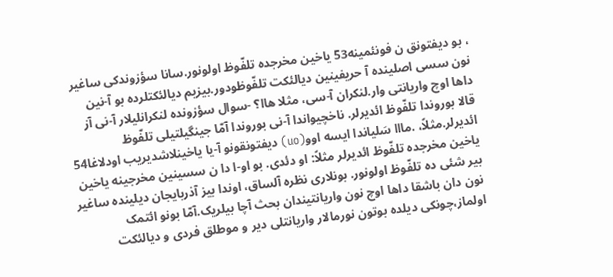، بو دیفتونق ن فونئمینه53 یاخین مخرجده تلفّوظ اولونور.سانا سؤزوندکی ساغیر نون سسی اصلینده آ حریفینین دیالئکت تلفّوظودور.بیزیم دیالئکتلرده بو آ-نین داها اوچ واریانتی وار.لنکران آ-سی، مثلا هاا؟ -سوال سؤزونده لنکرانلیلار آ-نی آز قالا بوروندا تلفّوظ ائدیرلر. ناخچیواندا آ-نی بوروندا آمّا جینگیلتیلی تلفّوظ ائدیرلر.مثلاً، .مااا سَلیاندا ایسه اوو(uo) دیفتونقونو آ-یا یاخینلاشدیریب اودلاغا54 یاخین مخرجده تلفّوظ ائدیرلر مثلاً: او دئدی. بو او-ا دا ن سسینین مخرجینه یاخین بیر شئی ده تلفّوظ اولونور. بونلاری نظره آلساق، اوندا بیز آذربایجان دیلینده ساغیر نون دان باشقا داها اوچ نون واریانتیندان بحث آچا بیلریک.آمّا بونو ائتمک اولماز،چونکی دیلده بوتون نورمالار واریانتلی دیر و موطلق فردی و دیالئکت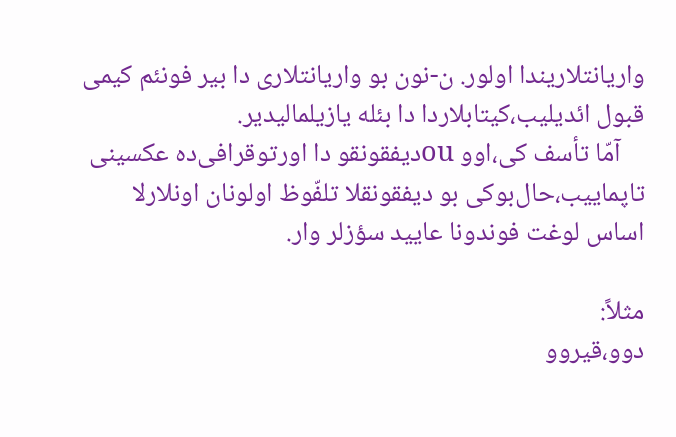واریانتلاریندا اولور. ن-نون بو واریانتلاری دا بیر فونئم کیمی قبول ائدیلیب،کیتابلاردا دا بئله یازیلمالیدیر.
    آمّا تأسف کی،اوو ouدیفقونقو دا اورتوقرافی‌ده عکسینی تاپماییب،حال‌بوکی بو دیفقونقلا تلفّوظ اولونان اونلارلا اساس لوغت فوندونا عایید سؤزلر وار.

مثلاً:
دوو،قیروو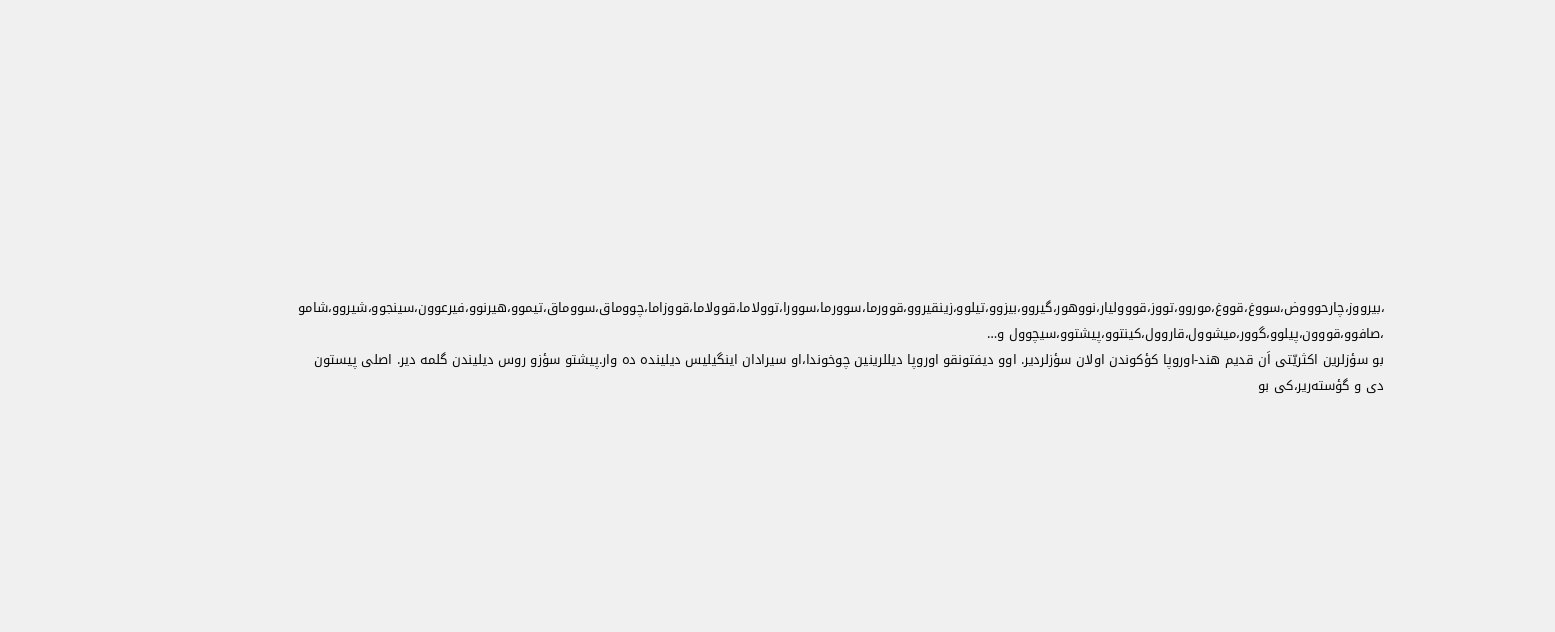،بیرووز،چارحوووض،سووغ،قووغ،موروو،تووز،قووولیار،نووهور،گیروو،بیزوو،تیلوو،زینقیروو،قوورما،سوورما،سوورا،توولاما،قوولاما،قووزاما،چووماق،سووماق،تیموو،هیرنوو،فیرعوون،سینجوو،شیروو،شامو ،صافوو،قووون،پیلوو،گوور،میشوول،قاروول،کینتوو،پیشتوو،سیچوول و…
بو سؤزلرین اکثريّتی اَن قدیم هند-اوروپا کؤکوندن اولان سؤزلردیر. اوو دیفتونقو اوروپا دیللرینین چوخوندا،او سیرادان اینگیلیس دیلینده ده وار.پیشتو سؤزو روس دیلیندن گلمه دیر. اصلی پیستون دی و گؤسته‌ریر،کی بو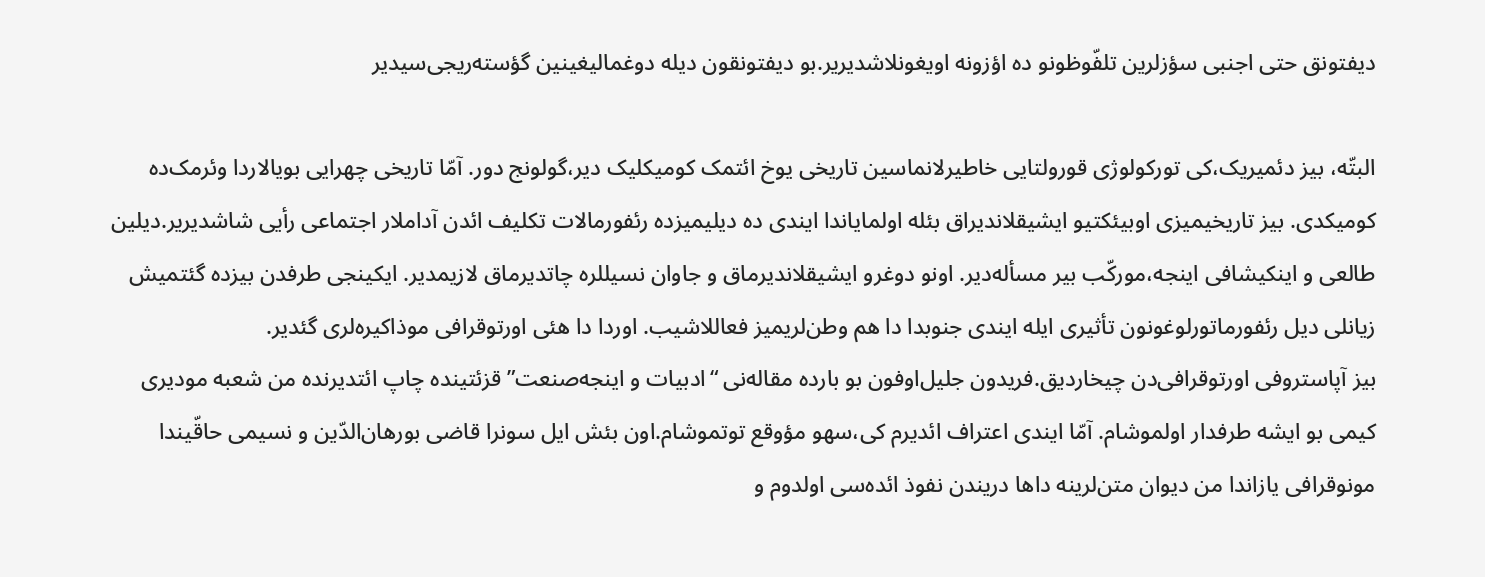دیفتونق حتی اجنبی سؤزلرین تلفّوظونو ده اؤزونه اویغونلاشدیریر.بو دیفتونقون دیله دوغمالیغینین گؤسته‌ریجی‌سیدیر

البتّه، بیز دئمیریک،کی تورکولوژی قورولتایی خاطیرلانماسین تاریخی یوخ ائتمک کومیکلیک دیر،گولونج دور. آمّا تاریخی چهرایی بویالاردا وئرمک‌ده کومیکدی. بیز تاریخیمیزی اوبیئکتیو ایشیقلاندیراق بئله اولمایاندا ایندی ده دیلیمیزده رئفورمالات تکلیف ائدن آداملار اجتماعی رأیی شاشدیریر.دیلین طالعی و اینکیشافی اینجه،مورکّب بیر مسأله‌دیر. اونو دوغرو ایشیقلاندیرماق و جاوان نسیللره چاتدیرماق لازیمدیر. ایکینجی طرفدن بیزده گئتمیش زیانلی دیل رئفورماتورلوغونون تأثیری ایله ایندی جنوبدا دا هم وطن‌لریمیز فعاللاشیب. اوردا دا هئی اورتوقرافی موذاکیره‌لری گئدیر.
بیز آپاستروفی اورتوقرافی‌دن چیخاردیق.فریدون جلیل‌اوفون بو بارده مقاله‌نی “ادبیات و اینجه‌صنعت” قزئتینده چاپ ائتدیرنده من شعبه مودیری کیمی بو ایشه طرفدار اولموشام. آمّا ایندی اعتراف ائدیرم کی،سهو مؤوقع توتموشام.اون بئش ایل سونرا قاضی بورهان‌الدّین و نسیمی حاقّیندا مونوقرافی یازاندا من دیوان متن‌لرینه داها دریندن نفوذ ائده‌سی اولدوم و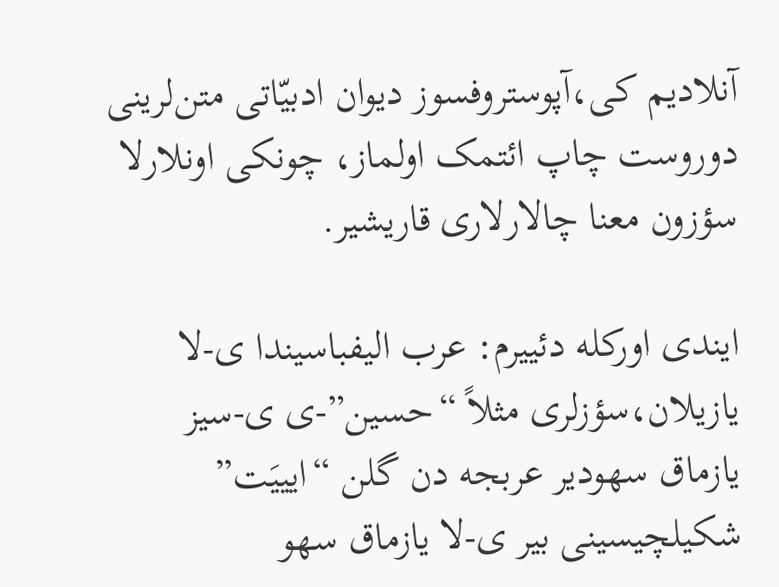آنلادیم کی،آپوستروفسوز دیوان ادبيّاتی متن‌لرینی دوروست چاپ ائتمک اولماز، چونکی اونلارلا سؤزون معنا چالارلاری قاریشیر.

ایندی اورکله دئییرم: عرب الیفباسیندا ی-لا یازیلان،سؤزلری مثلاً “حسین”-ی ی-سیز یازماق سهودیر عربجه دن گلن “ایییَت” شکیلچیسینی بیر ی-لا یازماق سهو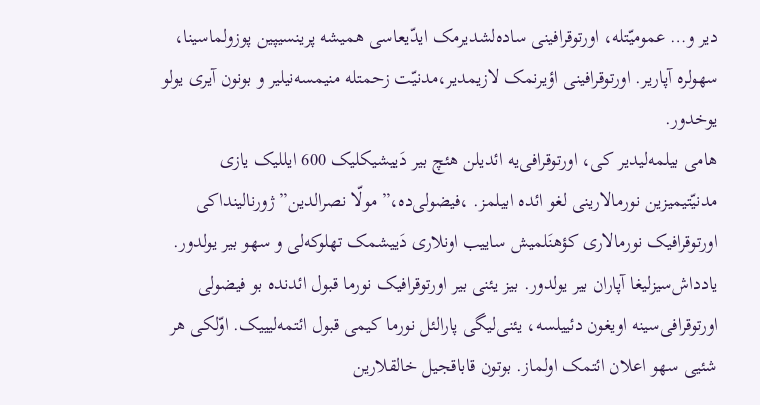دیر و… عمومیّتله، اورتوقرافینی ساده‌لشدیرمک ایدّیعاسی همیشه پرینسیپین پوزولماسینا، سهولره آپاریر. اورتوقرافینی اؤیرنمک لازیمدیر،مدنيّت زحمتله منیمسه‌نیلیر و بونون آیری یولو یوخدور.
هامی بیلمه‌لیدیر کی، اورتوقرافی‌یه ائدیلن هئچ بیر دَيیشیکلیک 600 ایللیک یازی مدنيّتیمیزین نورمالارینی لغو ائده ابیلمز. ،فیضولی‌ده،”مولّا نصر‌الدین” ژورنالینداکی اورتوقرافیک نورمالاری کؤهنَلمیش ساییب اونلاری دَيیشمک تهلوکه‌‌لی و سهو بیر یولدور. یادداش‌سیزلیغا آپاران بیر یولدور. بیز یئنی بیر اورتوقرافیک نورما قبول ائدنده بو فیضولی اورتوقرافی‌سینه اویغون دئییلسه، یئنی‌لیگی پارالئل نورما کیمی قبول ائتمه‌لیییک. اوّلکی هر شئیی سهو اعلان ائتمک اولماز. بوتون قاباقجیل خالقلارین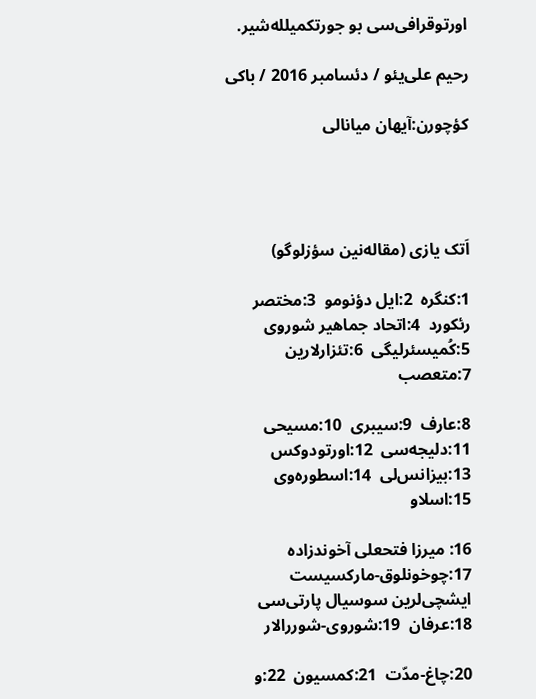اورتوقرافی‌سی بو جورتکمیلله‌شیر.

رحیم علی‌یئو / دئسامبر 2016 / باکی

کؤچورن:آیهان میانالی




اَتک یازی (مقاله‌نین سؤزلوگو)

1:کنگره  2:ایل دؤنومو  3:مختصر رئکورد  4:اتحاد جماهیر شوروی  5:کُمیسئرلیگی  6:تئزارلارین  7:متعصب

8:عارف  9:سیبری  10:مسیحی  11:دلیجه‌سی  12:اورتودوکس  13:بیزانس‌لی  14:اسطوره‌وی  15:اسلاو

16: میرزا فتحعلی آخوندزاده  17:چوخونلوق-مارکسیست ایشچی‌لرین سوسیال پارتی‌سی  18:عرفان  19:شوروی-شوررالار

20:چاغ-مدّت  21:کمسیون  22:و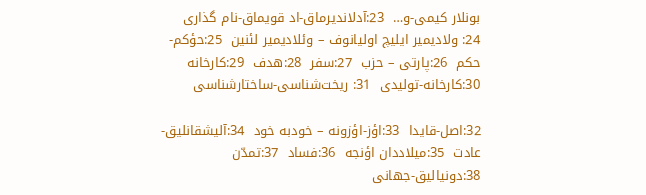بونلار کیمی-و…  23:آدلاندیرماق-اد قویماق-نام گذاری  24: ولادیمیر ایلیچ اولیانوف – وئلادیمیر لئنین  25:حؤکم- حکم  26:پارتی – حزب  27:سفر  28:هدف  29:کارخانه  30:کارخانه-تولیدی  31: ریخت‌شناسی-ساختارشناسی

32:اصل-قایدا  33:اؤز-اؤزونه – خودبه خود  34:آلیشقانلیق-عادت  35:میلاددان اؤنجه  36:فساد  37:تمدّن  38:دونیالیق-جهانی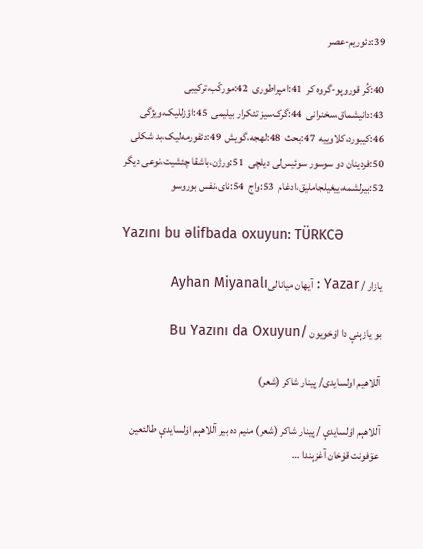39:دئوریم-عصر

40:کُر قوروپو-گروه کر  41:امپراطوری  42:مورکّب،ترکیبی  43:دانیشماق،سخنرانی  44:گرک‌سیز تئکرار بیلیمی  45:اؤزللیک،ویژگی  46:کیبورد،کلاوییه  47:بحث  48:لهجه،گویش  49:دئفورمه‌لیک،بد شکلی  50:فردینان دو سوسور سوئیس‌لی دیلچی  51:ورژن،باشقا چئشیت،نوعی دیگر  52:بیرلشمه،ییغیلجاملیق،ادغام  53:واج  54:نای،نفس بوروسو

Yazını bu əlifbada oxuyun: TÜRKCƏ

یازار / Yazar : آیهان میانالیAyhan Miyanalı

بو یازېنې دا اۏخویون /Bu Yazını da Oxuyun

آللاهیم اولسایدی/ پینار شاکر (شعر)

آللاهېم اۏلسایدې / پینار شاکر (شعر) منیم ده بیر آللاهېم اۏلسایدې طالئعین عۆفونت قۏخان آغزېندا …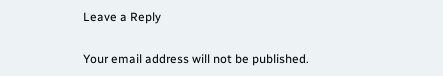Leave a Reply

Your email address will not be published.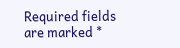Required fields are marked *